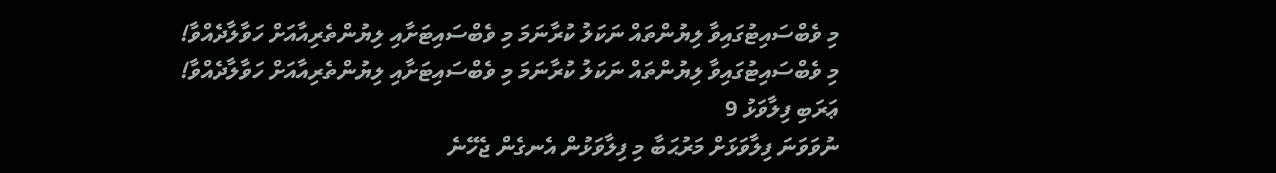މި ވެބްސައިޓުގައިވާ ލިޔުންތައް ނަކަލު ކުރާނަމަ މި ވެބްސައިޓަށާއި ލިޔުންތެރިއާއަށް ހަވާލާދެއްވާ!
މި ވެބްސައިޓުގައިވާ ލިޔުންތައް ނަކަލު ކުރާނަމަ މި ވެބްސައިޓަށާއި ލިޔުންތެރިއާއަށް ހަވާލާދެއްވާ!
ޢަރަބި ފިލާވަޅު 9
ނުވަވަނަ ފިލާވަޅަށް މަރުޙަބާ މި ފިލާވަޅުން އެނގެން ޖެހޭނެ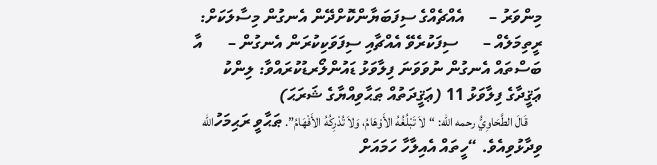މިންވަރު –      އެއްޗެއްގެ ސިފަބަޔާންކޮށްދޭން އެނގުން މިސާލަކަށް: ރީތިމަލެއް –      ސިފަކުރެވޭ އެއްޗާއި ސިފަވަކިކުރަން އެނގުން –      އާ ބަސްތައް އެނގުން ނުވަވަނަ ފިލާވަޅު ޑައުންލޯރޑުކުރައްވާ: ލިންކު
ޢަޤީދާގެ ފިލާވަޅު 11 (ޢަޤީދަތުއް ޠަޙާވިއްޔާގެ ޝަރަޙަ)
      قَالَ الطَّحَاوِيُّ رحمه الله: “لاَ تَبْلُغُهُ الأَوْهَامُ، وَلاَ تُدْرِكُهُ الأَفْهَامُ”. ޠަޙާވީ ރަޙިމަހުالله ވިދާޅުވިއެވެ. “ހީތައް އެއިލާހާ ހަމައަށް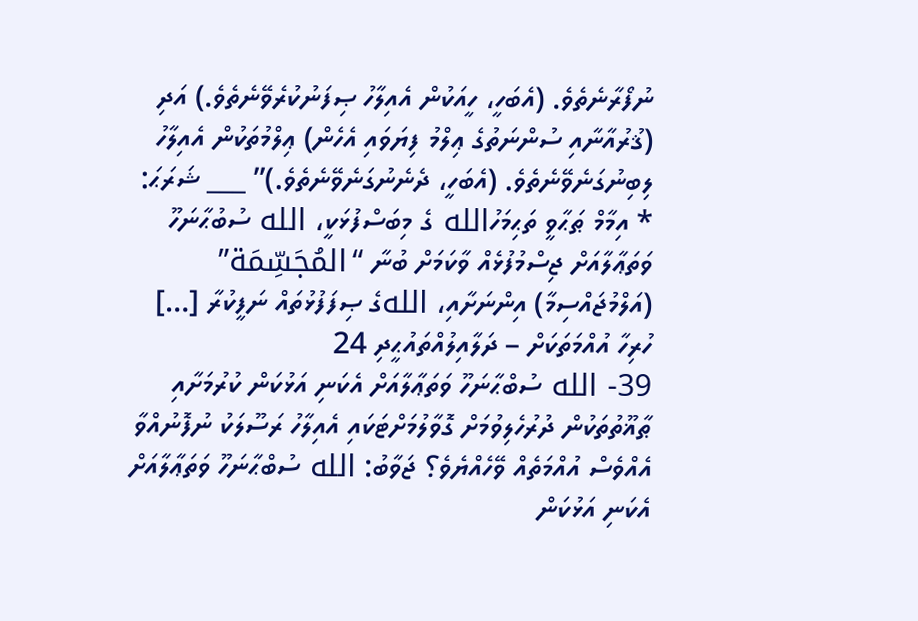ނުފޯރާނެތެވެ. (އެބަހީ، ހީއަކުން އެއިލާހު ޞިފަނުކުރެވޭނެތެވެ.) އަދި (ޤުރުއާނާއި ސުންނަތުގެ ޢިލްމު ފިޔަވައި އެހެން) ޢިލްމުތަކުން އެއިލާހު ލިބިނުގަނެވޭނެތެވެ. (އެބަހީ، ދެނެނުގަނެވޭނެތެވެ.)” ___ ޝަރަޙަ: * އިމާމް ޠަޙާވީ ތަޙިމަހުالله ގެ މިބަސްފުޅަކީ، الله ސުބުޙާނަހޫ ވަތަޢާލާއަށް ޖިސްމުފުޅެއް ވާކަމަށް ބުނާ “المُجَسِّمَة” (އަލްމުޖައްސިމާ) އިންނަށާއި، اللهގެ ޞިފަފުޅުތައް ނަފީކުރާ […]
ހުރިހާ އުއްމަތަކަށް – ދަލާއިލުއްތައުޙީދި 24
39- الله ސުބްޙާނަހޫ ވަތަޢާލާއަށް އެކަނި އަޅުކަން ކުރުމަށާއި ޠާޣޫތުތަކުން ދުރުހެލިވުމަށް ގޮވާލުމަށްޓަކައި އެއިލާހު ރަސޫލަކު ނުފޮނުއްވާ އެއްވެސް އުއްމަތެއް ވޭހެއްޔެވެ؟ ޖަވާބު: الله ސުބްޙާނަހޫ ވަތަޢާލާއަށް އެކަނި އަޅުކަން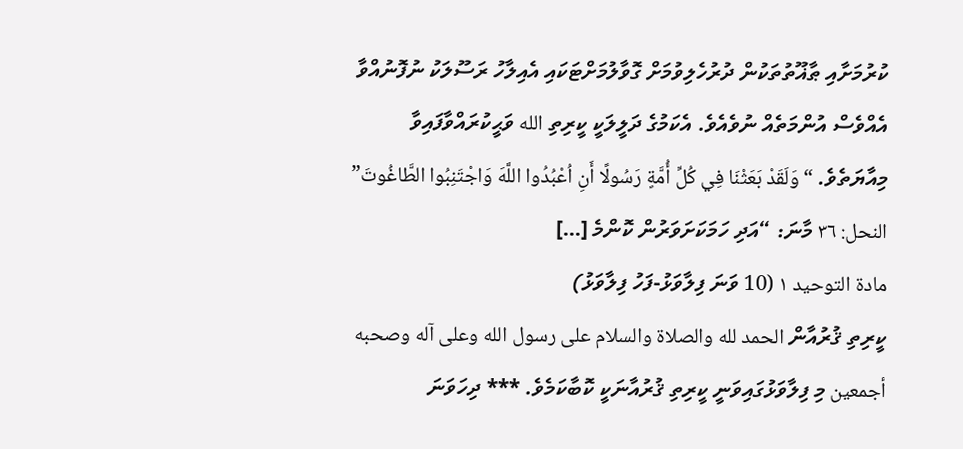ކުރުމަށާއި ޠާޣޫތުތަކުން ދުރުހެލިވުމަށް ގޮވާލުމަށްޓަކައި އެއިލާހު ރަސޫލަކު ނުފޮނުއްވާ އެއްވެސް އުންމަތެއް ނުވެއެވެ. އެކަމުގެ ދަލީލަކީ ކީރިތި الله ވަޙީކުރައްވާފައިވާ މިއާޔަތެވެ. “وَلَقَدْ بَعَثْنَا فِي كُلِّ أُمَّةٍ رَسُولًا أَنِ اُعْبُدُوا اللَّهَ وَاجْتَنِبُوا الطَّاغُوتَ”  النحل: ٣٦ މާނަ: “އަދި ހަމަކަށަވަރުން ކޮންމެ […]
مادة التوحيد ١ (10 ވަނަ ފިލާވަޅު-ފަހު ފިލާވަޅު)
ކީރިތި ޤުރުއާން الحمد لله والصلاة والسلام على رسول الله وعلى آله وصحبه أجمعين މި ފިލާވަޅުގައިވަނީ ކީރިތި ޤުރުއާނަކީ ކޮބާކަމެވެ. *** ދިހަވަނަ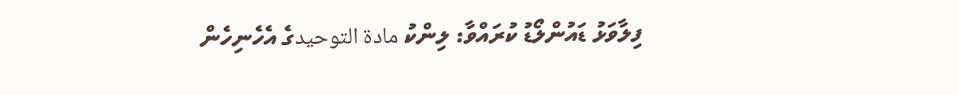ފިލާވަޅު ޑައުންލޯޑު ކުރައްވާ: ލިންކު مادة التوحيدގެ އެހެނިހެން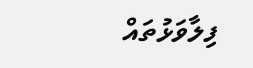ފިލާވަޅުތައް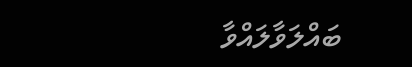ބައްލަވާލައްވާ